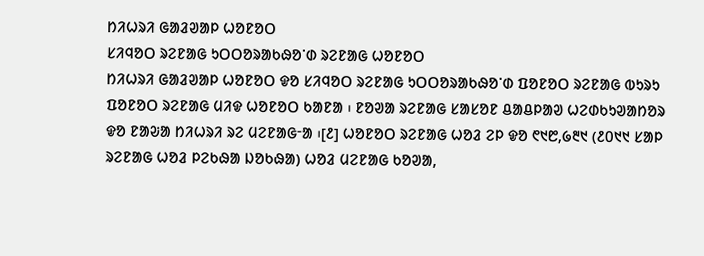ᱴᱤᱦᱨᱤ ᱜᱟᱲᱣᱟᱞ ᱦᱚᱱᱚᱛ
ᱥᱤᱧᱚᱛ ᱨᱮᱱᱟᱜ ᱩᱛᱛᱚᱨᱟᱠᱷᱚᱸᱰ ᱨᱮᱱᱟᱜ ᱦᱚᱱᱚᱛ
ᱴᱤᱦᱨᱤ ᱜᱟᱲᱣᱟᱞ ᱦᱚᱱᱚᱛ ᱫᱚ ᱥᱤᱧᱚᱛ ᱨᱮᱱᱟᱜ ᱩᱛᱛᱚᱨᱟᱠᱷᱚᱸᱰ ᱯᱚᱱᱚᱛ ᱨᱮᱱᱟᱜ ᱵᱩᱨᱩ ᱯᱚᱱᱚᱛ ᱨᱮᱱᱟᱜ ᱢᱤᱫ ᱦᱚᱱᱚᱛ ᱠᱟᱱᱟ ᱾ ᱱᱚᱣᱟ ᱨᱮᱱᱟᱜ ᱥᱟᱥᱚᱱ ᱪᱟᱪᱞᱟᱣ ᱦᱮᱰᱠᱩᱣᱟᱴᱚᱨ ᱫᱚ ᱱᱟᱶᱟ ᱴᱤᱦᱨᱤ ᱨᱮ ᱢᱮᱱᱟᱜᱼᱟ ᱾[᱒] ᱦᱚᱱᱚᱛ ᱨᱮᱱᱟᱜ ᱦᱚᱲ ᱮᱞ ᱫᱚ ᱖᱑᱘,᱙᱓᱑ (᱒᱐᱑᱑ ᱥᱟᱞ ᱨᱮᱱᱟᱜ ᱦᱚᱲ ᱞᱮᱠᱷᱟ ᱡᱚᱠᱷᱟ) ᱦᱚᱲ ᱢᱮᱱᱟᱜ ᱠᱚᱣᱟ,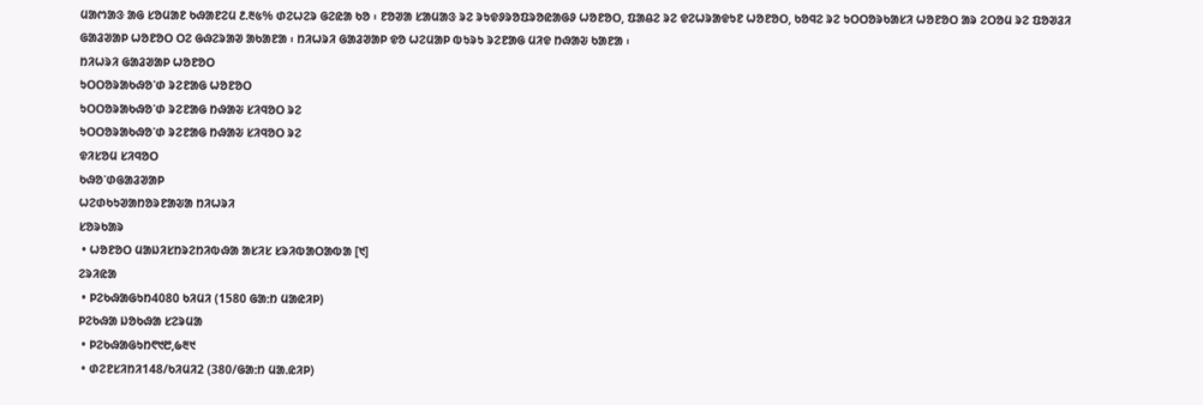ᱢᱟᱬᱟᱝ ᱟᱜ ᱥᱚᱢᱟᱱ ᱠᱷᱟᱱᱮᱢ ᱒.᱓᱕% ᱰᱮᱦᱮᱨ ᱜᱮᱭᱟ ᱠᱚ ᱾ ᱱᱚᱣᱟ ᱥᱟᱢᱟᱝ ᱨᱮ ᱨᱩᱫᱽᱨᱚᱯᱨᱚᱭᱟᱜᱽ ᱦᱚᱱᱚᱛ, ᱯᱟᱪᱮ ᱨᱮ ᱫᱮᱦᱨᱟᱫᱩᱱ ᱦᱚᱱᱚᱛ, ᱠᱚᱧᱮ ᱨᱮ ᱩᱛᱛᱚᱨᱠᱟᱥᱤ ᱦᱚᱱᱚᱛ ᱟᱨ ᱮᱛᱚᱢ ᱨᱮ ᱯᱚᱣᱲᱤ ᱜᱟᱲᱣᱟᱞ ᱦᱚᱱᱚᱛ ᱛᱮ ᱜᱷᱮᱨᱟᱣ ᱟᱠᱟᱱᱟ ᱾ ᱴᱤᱦᱨᱤ ᱜᱟᱲᱣᱟᱞ ᱫᱚ ᱦᱮᱢᱟᱞ ᱵᱩᱨᱩ ᱨᱮᱱᱟᱜ ᱢᱤᱫ ᱴᱷᱟᱶ ᱠᱟᱱᱟ ᱾
ᱴᱤᱦᱨᱤ ᱜᱟᱲᱣᱟᱞ ᱦᱚᱱᱚᱛ
ᱩᱛᱛᱚᱨᱟᱠᱷᱚᱸᱰ ᱨᱮᱱᱟᱜ ᱦᱚᱱᱚᱛ
ᱩᱛᱛᱚᱨᱟᱠᱷᱚᱸᱰ ᱨᱮᱱᱟᱜ ᱴᱷᱟᱶ ᱥᱤᱧᱚᱛ ᱨᱮ
ᱩᱛᱛᱚᱨᱟᱠᱷᱚᱸᱰ ᱨᱮᱱᱟᱜ ᱴᱷᱟᱶ ᱥᱤᱧᱚᱛ ᱨᱮ
ᱫᱤᱥᱚᱢ ᱥᱤᱧᱚᱛ
ᱠᱷᱚᱸᱰᱜᱟᱲᱣᱟᱞ
ᱦᱮᱰᱠᱩᱣᱟᱴᱚᱨᱱᱟᱶᱟ ᱴᱤᱦᱨᱤ
ᱥᱚᱨᱠᱟᱨ
 • ᱦᱚᱱᱚᱛ ᱢᱟᱡᱤᱥᱴᱨᱮᱴᱤᱵᱷᱟ ᱟᱥᱤᱥ ᱥᱨᱤᱵᱟᱛᱟᱵᱟ [᱑]
ᱮᱨᱤᱭᱟ
 • ᱞᱮᱠᱷᱟᱜᱩᱴ4080 ᱠᱤᱢᱤ (1580 ᱜᱟᱺᱴ ᱢᱟᱭᱤᱞ)
ᱞᱮᱠᱷᱟ ᱡᱚᱠᱷᱟ ᱥᱮᱨᱢᱟ
 • ᱞᱮᱠᱷᱟᱜᱩᱴ᱖᱑᱘,᱙᱓᱑
 • ᱰᱮᱱᱥᱤᱴᱤ148/ᱠᱤᱢᱤ2 (380/ᱜᱟᱺᱴ ᱢᱟᱹᱭᱤᱞ)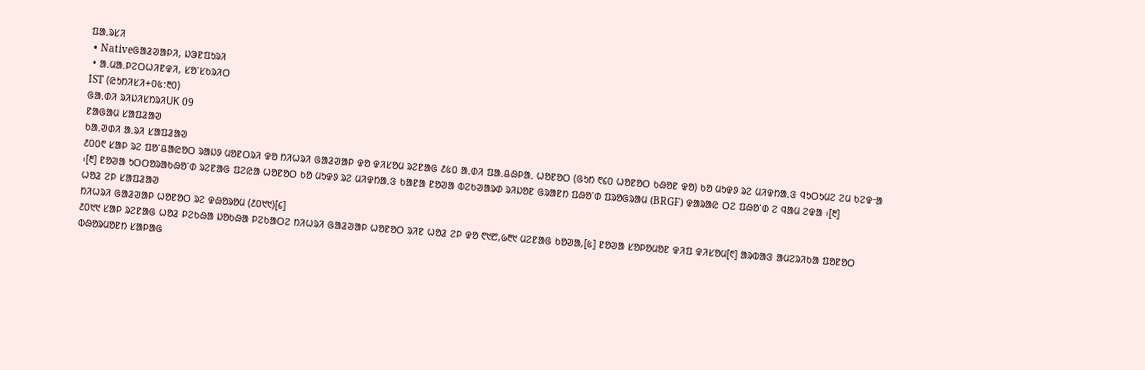ᱯᱟᱹᱨᱥᱤ
 • Nativeᱜᱟᱲᱣᱟᱞᱤ, ᱡᱳᱱᱯᱩᱨᱤ
 • ᱟᱹᱢᱟᱹᱞᱮᱛᱦᱤᱱᱫᱤ, ᱥᱚᱸᱥᱠᱨᱤᱛ
IST (ᱭᱩᱴᱤᱥᱤ+᱐᱕:᱓᱐)
ᱜᱟᱹᱰᱤ ᱨᱤᱡᱤᱥᱴᱨᱤUK 09
ᱱᱟᱜᱟᱢ ᱥᱟᱯᱲᱟᱣ
ᱠᱟᱹᱣᱰᱤ ᱟᱹᱨᱤ ᱥᱟᱯᱲᱟᱣ
᱒᱐᱐᱖ ᱥᱟᱞ ᱨᱮ ᱯᱚᱸᱪᱟᱭᱚᱛ ᱨᱟᱡᱽ ᱢᱚᱱᱛᱨᱤ ᱫᱚ ᱴᱤᱦᱨᱤ ᱜᱟᱲᱣᱟᱞ ᱫᱚ ᱫᱤᱥᱚᱢ ᱨᱮᱱᱟᱜ ᱒᱕᱐ ᱟᱹᱰᱤ ᱯᱟᱹᱪᱷᱞᱟᱹ ᱦᱚᱱᱚᱛ (ᱜᱩᱴ ᱖᱔᱐ ᱦᱚᱱᱚᱛ ᱠᱷᱚᱱ ᱫᱚ) ᱠᱚ ᱢᱩᱫᱽ ᱨᱮ ᱢᱤᱫᱴᱟᱹᱝ ᱧᱩᱛᱩᱢᱮ ᱮᱢ ᱠᱮᱫᱼᱟ ᱾[᱓] ᱱᱚᱣᱟ ᱩᱛᱛᱚᱨᱟᱠᱷᱚᱸᱰ ᱨᱮᱱᱟᱜ ᱯᱮᱭᱟ ᱦᱚᱱᱚᱛ ᱠᱚ ᱢᱩᱫᱽ ᱨᱮ ᱢᱤᱫᱴᱟᱹᱝ ᱠᱟᱱᱟ ᱱᱚᱣᱟ ᱵᱮᱠᱣᱟᱨᱰ ᱨᱤᱡᱚᱱ ᱜᱨᱟᱱᱴ ᱯᱷᱚᱸᱰ ᱯᱨᱚᱜᱨᱟᱢ (BRGF) ᱫᱟᱨᱟᱭ ᱛᱮ ᱯᱷᱚᱸᱰ ᱮ ᱧᱟᱢ ᱮᱫᱟ ᱾[᱓]
ᱦᱚᱲ ᱮᱞ ᱥᱟᱯᱲᱟᱣ
ᱴᱤᱦᱨᱤ ᱜᱟᱲᱣᱟᱞ ᱦᱚᱱᱚᱛ ᱨᱮ ᱫᱷᱚᱨᱚᱢ (᱒᱐᱑᱑)[᱔]
᱒᱐᱑᱑ ᱥᱟᱞ ᱨᱮᱱᱟᱜ ᱦᱚᱲ ᱞᱮᱠᱷᱟ ᱡᱚᱠᱷᱟ ᱞᱮᱠᱟᱛᱮ ᱴᱤᱦᱨᱤ ᱜᱟᱲᱣᱟᱞ ᱦᱚᱱᱚᱛ ᱨᱤᱱ ᱦᱚᱲ ᱮᱞ ᱫᱚ ᱖᱑᱘,᱙᱓᱑ ᱢᱮᱱᱟᱜ ᱠᱚᱣᱟ,[᱕] ᱱᱚᱣᱟ ᱥᱚᱞᱚᱢᱚᱱ ᱫᱤᱯ ᱫᱤᱥᱚᱢ[᱖] ᱟᱨᱵᱟᱝ ᱟᱢᱮᱨᱤᱠᱟ ᱯᱚᱱᱚᱛ ᱵᱷᱚᱨᱢᱚᱱᱴ ᱥᱟᱞᱟᱜ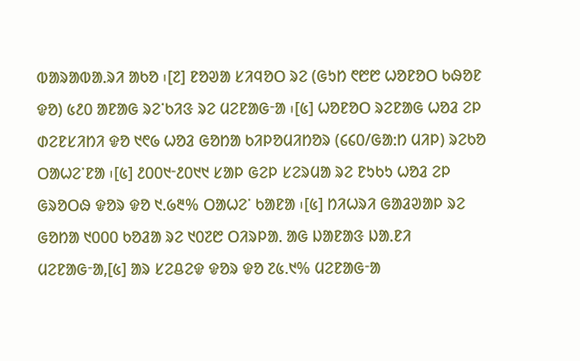ᱵᱟᱨᱟᱵᱟᱹᱨᱤ ᱟᱠᱚ ᱾[᱗] ᱱᱚᱣᱟ ᱥᱤᱧᱚᱛ ᱨᱮ (ᱜᱩᱴ ᱖᱘᱘ ᱦᱚᱱᱚᱛ ᱠᱷᱚᱱ ᱫᱚ) ᱕᱒᱐ ᱟᱱᱟᱜ ᱨᱮᱸᱠᱤᱝ ᱨᱮ ᱢᱮᱱᱟᱜᱼᱟ ᱾[᱕] ᱦᱚᱱᱚᱛ ᱨᱮᱱᱟᱜ ᱦᱚᱲ ᱮᱞ ᱰᱮᱱᱥᱤᱴᱤ ᱫᱚ ᱑᱖᱙ ᱦᱚᱲ ᱜᱚᱴᱟ ᱠᱤᱞᱚᱢᱤᱴᱚᱨ (᱔᱔᱐/ᱜᱟᱺᱴ ᱢᱤᱞ) ᱨᱮᱠᱚ ᱛᱟᱦᱮᱸᱱᱟ ᱾[᱕] ᱒᱐᱐᱑ᱼ᱒᱐᱑᱑ ᱥᱟᱞ ᱜᱮᱞ ᱥᱮᱨᱢᱟ ᱨᱮ ᱱᱩᱠᱩ ᱦᱚᱲ ᱮᱞ ᱜᱨᱚᱛᱷ ᱫᱚᱨ ᱫᱚ ᱑.᱙᱓% ᱛᱟᱦᱮᱸ ᱠᱟᱱᱟ ᱾[᱕] ᱴᱤᱦᱨᱤ ᱜᱟᱲᱣᱟᱞ ᱨᱮ ᱜᱚᱴᱟ ᱑᱐᱐᱐ ᱠᱚᱲᱟ ᱨᱮ ᱑᱐᱗᱘ ᱛᱤᱨᱞᱟᱹ ᱟᱜ ᱡᱟᱱᱟᱝ ᱡᱟᱹᱱᱤ ᱢᱮᱱᱟᱜᱼᱟ,[᱕] ᱟᱨ ᱥᱮᱪᱮᱫ ᱫᱚᱨ ᱫᱚ ᱗᱕.᱑% ᱢᱮᱱᱟᱜᱼᱟ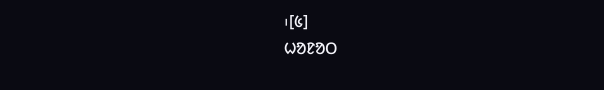᱾[᱕]
ᱦᱚᱱᱚᱛ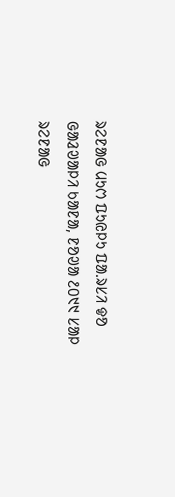ᱨᱮᱱᱟᱜ ᱢᱩᱬ ᱯᱩᱭᱞᱩ ᱯᱟᱹᱨᱥᱤ ᱫᱚ ᱜᱟᱲᱣᱟᱞᱤ ᱠᱟᱱᱟ, ᱱᱚᱣᱟ ᱒᱐᱑᱑ ᱥᱟᱞ ᱨᱮᱱᱟᱜ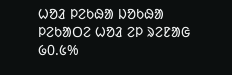ᱦᱚᱲ ᱞᱮᱠᱷᱟ ᱡᱚᱠᱷᱟ ᱞᱮᱠᱟᱛᱮ ᱦᱚᱲ ᱮᱞ ᱨᱮᱱᱟᱜ ᱙᱐.᱕%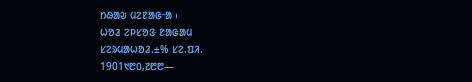ᱴᱷᱟᱶ ᱢᱮᱱᱟᱜᱼᱟ ᱾
ᱦᱚᱲ ᱮᱞᱥᱚᱝ ᱱᱟᱜᱟᱢ
ᱥᱮᱨᱢᱟᱦᱚᱲ.±% ᱥᱮ.ᱯᱤ.
1901᱑᱘᱐,᱗᱘᱘—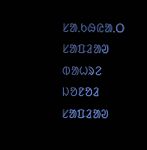ᱥᱟᱹᱠᱷᱭᱟᱹᱛ ᱥᱟᱯᱲᱟᱣ
ᱵᱟᱦᱨᱮ ᱡᱚᱱᱚᱲ ᱥᱟᱯᱲᱟᱣ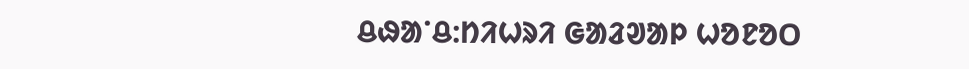ᱪᱷᱟᱸᱪ:ᱴᱤᱦᱨᱤ ᱜᱟᱲᱣᱟᱞ ᱦᱚᱱᱚᱛ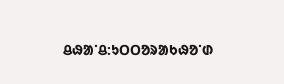ᱪᱷᱟᱸᱪ:ᱩᱛᱛᱚᱨᱟᱠᱷᱚᱸᱰ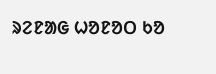ᱨᱮᱱᱟᱜ ᱦᱚᱱᱚᱛ ᱠᱚ